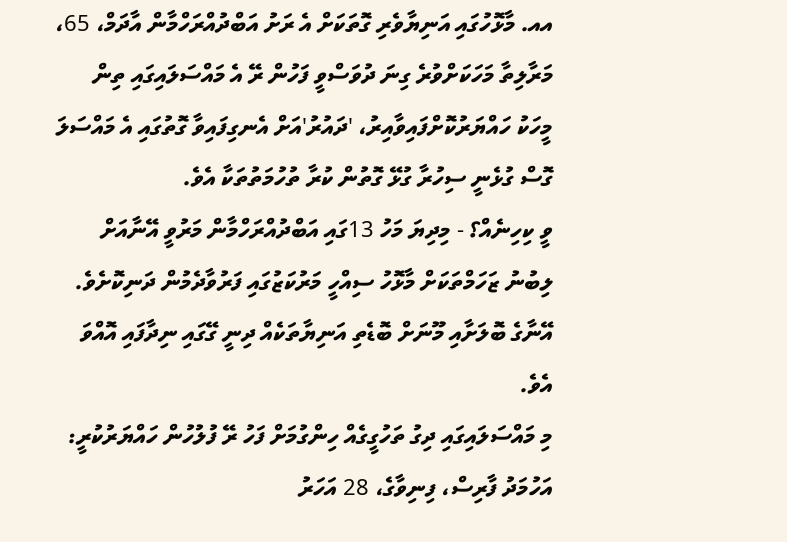އއ. މާޅޮހުގައި އަނިޔާވެރި ގޮތަކަށް އެ ރަށު އަބްދުއްރަހްމާން އާދަމް، 65، މަރާލިތާ މަހަކަށްވުރެ ގިނަ ދުވަސްވީ ފަހުން ރޭ އެ މައްސަލައިގައި ތިން މީހަކު ހައްޔަރުކޮށްފައިވާއިރު، 'ދައުރު'އަށް އެނގިފައިވާ ގޮތުގައި އެ މައްސަލަ ގޮސް ގުޅެނީ ސިހުރާ ގުޅޭ ގޮތުން ކުރާ ތުހުމަތުތަކާ އެވެ.
ވީ ކިހިނެއް؟ - މިދިޔަ މަހު 13ގައި އަބްދުއްރަހްމާން މަރުވީ އޭނާއަށް ލިބުނު ޒަހަމްތަކަށް މާޅޮހު ސިއްހީ މަރުކަޒުގައި ފަރުވާދެމުން ދަނިކޮށެވެ. އޭނާގެ ބޮލަށާއި މޫނަށް ބޮޑެތި އަނިޔާތަކެއް ދިނީ ގޭގައި ނިދާފައި އޮއްވަ އެވެ.
މި މައްސަލައިގައި ދިގު ތަހުގީގެއް ހިންގުމަށް ފަހު ރޭ ފުލުހުން ހައްޔަރުކުރީ:
އަހުމަދު ފާރިސް، ފިނިވާގެ، 28 އަހަރު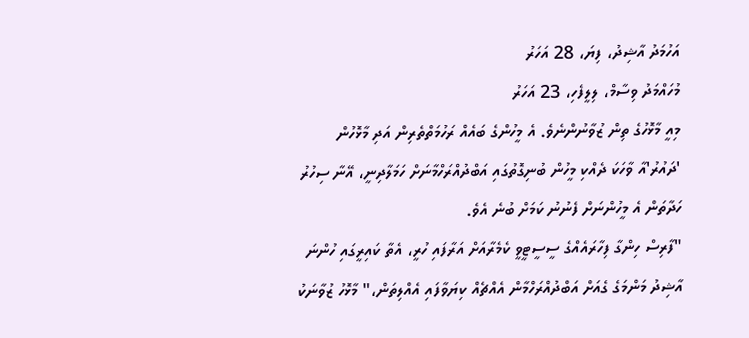އަހުމަދު އާޝިދު، ފިޔަ، 28 އަހަރު
މުހައްމަދު ވިސާމް، ލިލީފެހި، 23 އަހަރު
މިއީ މާޅޮހުގެ ތިން ޒުވާނުންނެވެ. އެ މީހުންގެ ބައެއް ރަހުމަތްތެރިން އަދި މާޅޮހުން 'ދައުރު'އާ ވާހަކަ ދެއްކި މީހުން ބުނިގޮތުގައި އަބްދުއްރަހްމާނަށް ހަމަލާދިނީ، އޭނާ ސިހުރު ހަދާތަން އެ މީހުންނަށް ފެނުނު ކަމަށް ބުނެ އެވެ.
"ފާރިސް ހިންގާ ފިހާރައެއްގެ ސީސީޓީވީ ކެމެރާއަށް އަރާފައި ހުރީ، އެތާ ކައިރީގައި ހުންނަ އާޝިދު މަންމަގެ ގެއަށް އަބްދުއްރަހްމާން އެއްޗެއް ކިޔަވާފައި އެއްލިތަން،" މާޅޮހު ޒުވާނަކު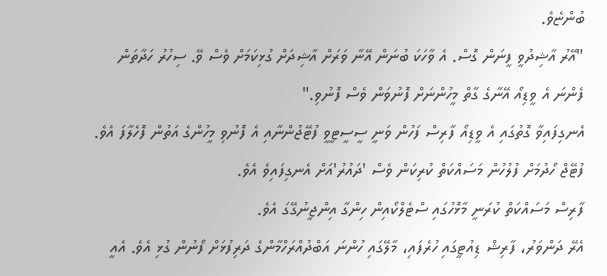ބުންޏެވެ.
"އޭރު އާޝިދުވީ ފީނަން ގޮސް. އެ ވާހަކަ ބުނަން އޭނާ ވަރަށް އާޝިދަށް ގުޅިކަމަށް ވެސް ވޭ. ސިހުރު ހަދާތަން ފެންނަ އެ ވީޑިއޯ އޭނާގެ ގާތް މީހުންނަށް ފޮނުވަން ވެސް ފޮނުވި."
އެނގިފައިވާ ގޮތުގައި އެ ވީޑިއޯ ފާރިސް ފަހުން ވަނީ ސީސީޓީވީ ފުޓޭޖުންނާއި އެ ފޮނުވި މީހުންގެ އަތުން ފޮހެލާފަ އެވެ. ފުޓޭޖް ހޯދުމަށް ފުލުހުން މަސައްކަތް ކުރިކަން ވެސް 'ދައުރު'އަށް އެނގިފައިވެ އެވެ.
ފާރިސް މަސައްކަތް ކުރަނީ މާޅޮހުގައި ސްޓެލްކޯއިން ހިންގާ އިންޖީނުގޭގަ އެވެ.
އެރޭ ދަންވަރު، ފާރިޝް ޑިއުޓީގައި ހުރެފައި، މާލޭގައި ހުންނަ އަބްދުއްރަހްމާންގެ ދަރިފުޅަށް ފޯނުން ގުޅި އެވެ. އެއީ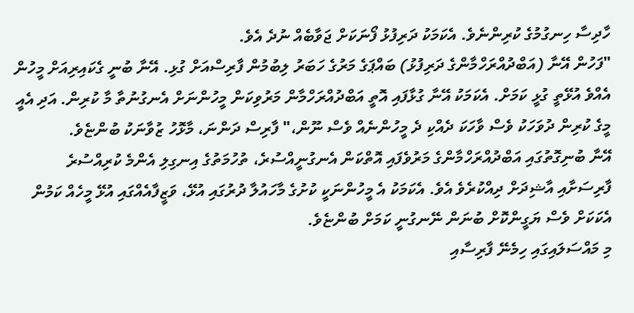ހާދިސާ ހިނގުމުގެ ކުރިންނެވެ. އެކަމަކު ދަރިފުޅު ފޯނަކަށް ޖަވާބެއް ނުދެ އެވެ.
"ފަހުން އޭނާ (އަބްދުއްރަހްމާންގެ ދަރިފުޅު) ބައްޕަގެ މަރުގެ ހަބަރު ލިބުމުން ފާރިސްއަށް ގުޅި. އޭނާ ބުނީ ގެކައިރިއަށް މީހުން އެއްވެ އުޅޭތީ ގުޅީ ކަމަށް. އެކަމަކު އޭނާ ގުޅާފައި އޮތީ އަބްދުއްރަހްމާން މަރުވިކަން މީހުންނަށް އެނގުނުތާ މާ ކުރިން. އަދި އެއީ މީގެ ކުރިން ދުވަހަކު ވެސް ވާހަކަ ދެއްކި ދެ މީހުންނެއް ވެސް ނޫން،" ފާރިސް ދަންނަ، މާޅޮހު ޒުވާނަކު ބުންޏެވެ.
އޭނާ ބުނިގޮތުގައި އަބްދުއްރަހްމާންގެ މަރުވެފައި އޮތްކަން އެނގުނީއްސުރެ، ތުހުމަތުގެ އިނގިލި އެންމެ ކުރިއްސުރެ ފާރިސަށާއި އާޝިދަށް ދިއްކުރެވެ އެވެ. އެކަމަކު އެ މީހުންނަކީ ކުށުގެ މާހައުލާ ދުރުގައި އުޅޭ، ވަޒީފާއެއްގައި އުޅޭ މީހެއް ކަމުން އެކަކަށް ވެސް ޔަގީންކޮށް ބުނަން ނޭނގުނީ ކަމަށް ބުންޏެވެ.
މި މައްސަލައިގައި ހިމެނޭ ފާރިސާއި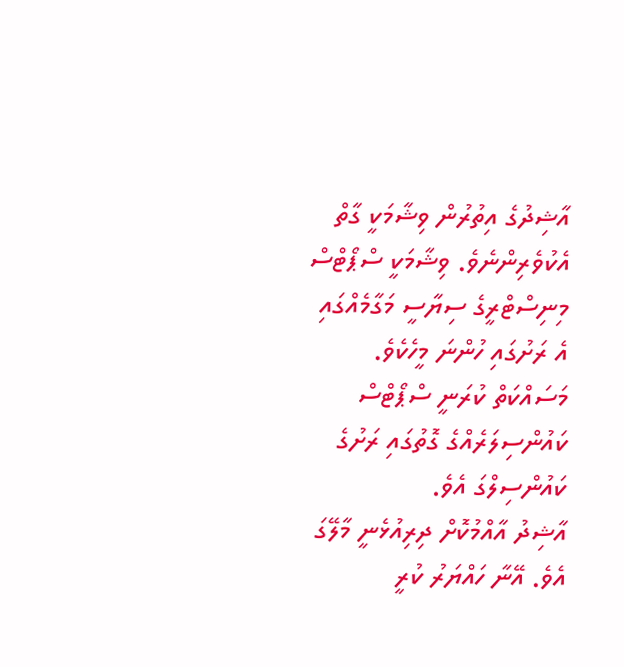އާޝިދުގެ އިތުރުން ވިޝާމަކީ ގާތް އެކުވެރިންނެވެ. ވިޝާމަކީ ސްޕޯޓްސް މިނިސްޓްރީގެ ސިޔާސީ މަގާމެއްގައި އެ ރަށުގައި ހުންނަ މީހެކެވެ. މަސައްކަތް ކުރަނީ ސްޕޯޓްސް ކައުންސިލަރެއްގެ ގޮތުގައި ރަށުގެ ކައުންސިލްގަ އެވެ.
އާޝިދު އާއްމުކޮށް ދިރިއުޅެނީ މާލޭގަ އެވެ. އޭނާ ހައްޔަރު ކުރީ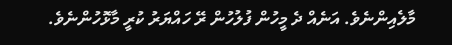މާލެއިންނެވެ. އަނެއް ދެ މީހުން ފުލުހުން ރޭ ހައްޔަރު ކުރީ މާޅޮހުންނެވެ.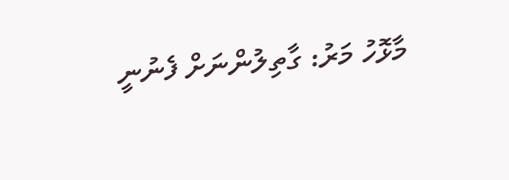މާޅޮހު މަރު: ގާތިލުންނަށް ފެނުނީ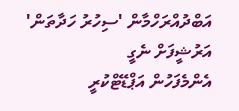އަބްދުއްރަހްމާން 'ސިހުރު ހަދާތަން'
އަރުޝީފަށް ނެގީ
އެންމެފަހުން އަޕްޑޭޓްކުރީ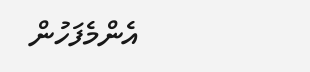އެންމެފަހުން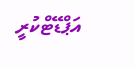އަޕްޑޭޓްކުރީ